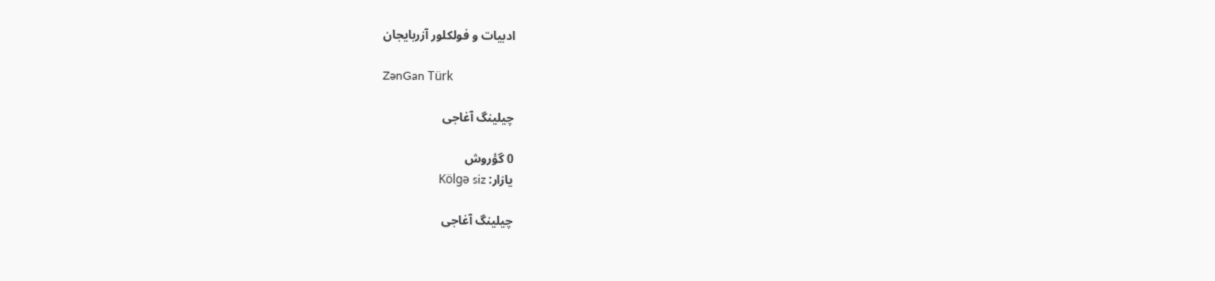ادبیات و فولکلور آزربایجان

ZənGan Türk

چیلینگ آغاجی

0 گؤروش
یازار: Kölgə siz

چیلینگ آغاجی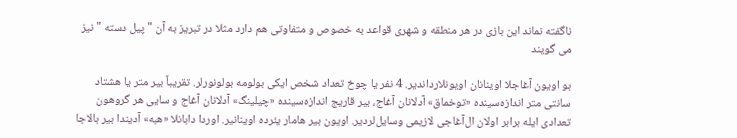ناگفته نماند این بازی در هر منطقه و شهری قواعد به خصوص و متفاوتی هم دارد مثلا در تبریز به آن " پیل دسته " نیز می گویند

بو اویون آغاجلا اوینانان اویونلارداندیر. 4 نفر یا چوخ تعداد شخص ایکی بولومه بولونورلر. تقریباً بیر متر یا هشتاد سانتی متر اندازه‌سینده «توخماق» آدلانان آغاج، بیر قاریج اندازه‌سینده «چیلینگ» آدلانان آغاج و سایی هر گروهون تعدادی ایله برابر اولان ال‌آغاجی لازیمی وسایل‌لردیر. اویون بیر هامار یئرده اوینانیر. اوردا دابانلا «هبه» آدیندا بیر بالاجا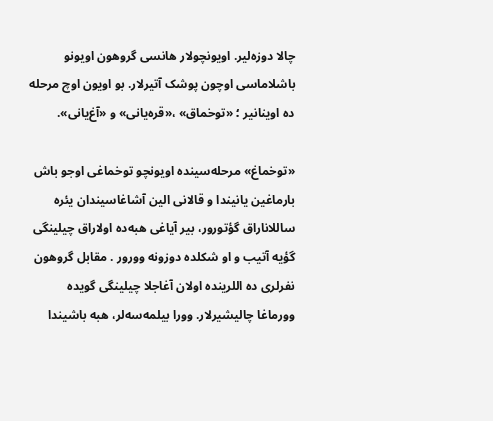چالا دوزه‌لیر. اویونچولار هانسی گروهون اویونو باشلاماسی اوچون پوشک آتیرلار. بو اویون اوچ مرحله ده اوینانیر ؛ «توخماق» ،«قره‌یانی» و «آغ‌یانی».

«توخماغ» مرحله‌سینده اویونچو توخماغی اوجو باش‌ بارماغین یانیندا و قالانی الین آشاغاسیندان یئره ساللاناراق گؤتورور، بیر آیاغی هبه‌ده اولاراق چیلینگی گؤیه آتیب و او شکلده دوزونه وورور . مقابل گروهون نفرلری ده اللرینده اولان آغاجلا چیلینگی گویده وورماغا چالیشیرلار. وورا بیلمه‌سه‌لر، هبه باشیندا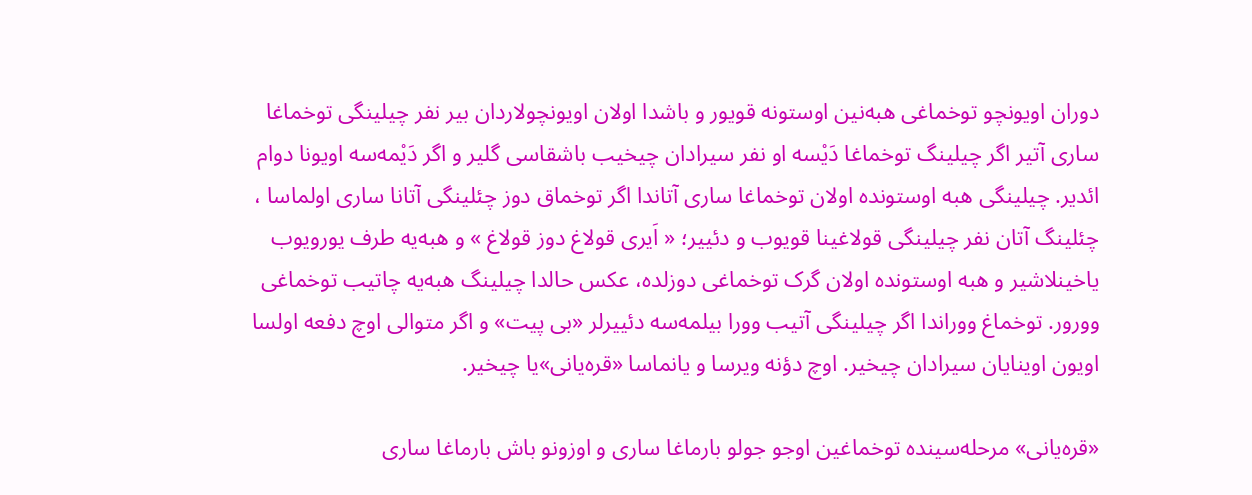دوران اویونچو توخماغی هبه‌نین اوستونه قویور و باشدا اولان اویونچولاردان بیر نفر چیلینگی توخماغا ساری آتیر اگر چیلینگ توخماغا دَیْسه او نفر سیرادان چیخیب باشقاسی گلیر و اگر دَیْمه‌سه اویونا دوام ائدیر. چیلینگی هبه اوستونده اولان توخماغا ساری آتاندا اگر توخماق دوز چئلینگی آتانا ساری اولماسا ، چئلینگ آتان نفر چیلینگی قولاغینا قویوب و دئییر؛ « اَیری قولاغ دوز قولاغ » و هبه‌یه طرف یورویوب یاخینلاشیر و هبه اوستونده اولان گرک توخماغی دوزلده، عکس حالدا چیلینگ هبه‌یه چاتیب توخماغی وورور. توخماغ ووراندا اگر چیلینگی آتیب وورا بیلمه‌سه دئییرلر «بی پیت» و اگر متوالی اوچ دفعه اولسا اویون اوینایان سیرادان چیخیر. اوچ دؤنه ویرسا و یانماسا «قره‌یانی»یا چیخیر.

«قره‌یانی» مرحله‌سینده توخماغین اوجو جولو بارماغا ساری و اوزونو باش بارماغا ساری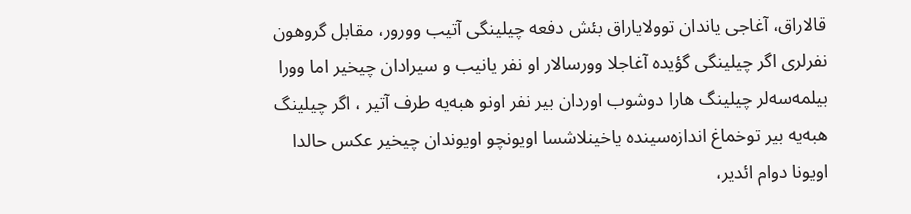قالاراق، آغاجی یاندان توولایاراق بئش دفعه چیلینگی آتیب وورور، مقابل گروهون نفرلری اگر چیلینگی گؤیده آغاجلا وورسالار او نفر یانیب و سیرادان چیخیر اما وورا بیلمه‌سه‌لر چیلینگ هارا دوشوب اوردان بیر نفر اونو هبه‌یه طرف آتیر ، اگر چیلینگ هبه‌یه بیر توخماغ اندازه‌سینده یاخینلاشسا اویونچو اویوندان چیخیر عکس حالدا اویونا دوام ائدیر،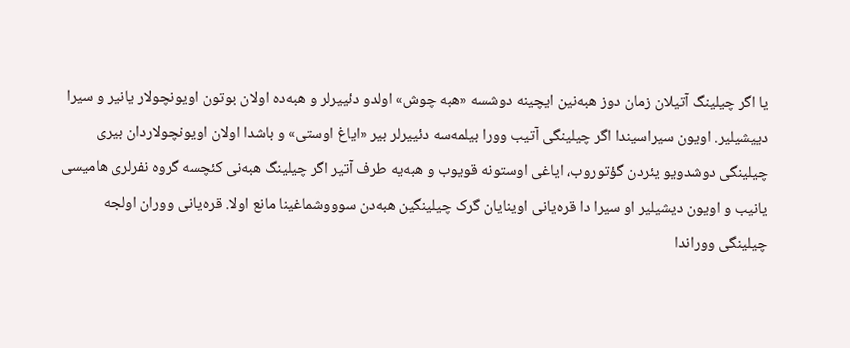یا اگر چیلینگ آتیلان زمان دوز هبه‌نین ایچینه دوشسه «هبه چوش» اولدو دئییرلر و هبه‌ده اولان بوتون اویونچولار یانیر و سیرا دییشیلیر. اویون سیراسیندا اگر چیلینگی آتیب وورا بیلمه‌سه دئییرلر بیر «ایاغ اوستی» و باشدا اولان اویونچولاردان بیری چیلینگی دوشدویو یئردن گؤتوروب، ایاغی اوستونه قویوب و هبه‌یه طرف آتیر اگر چیلینگ هبه‌نی کئچسه گروه نفرلری هامیسی یانیب و اویون دیشیلیر او سیرا دا قره‌یانی اوینایان گرک چیلینگین هبه‌دن سوووشماغینا مانع اولا. قره‌یانی ووران اولجه چیلینگی ووراندا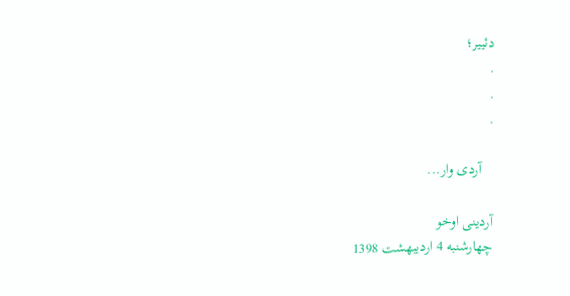دئییر؛
.
.
.

   آردی وار...

آردینی اوخو
چهارشنبه 4 اردیبهشت 1398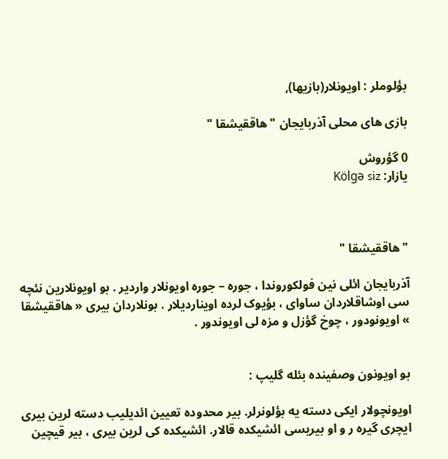بؤلوملر : اویونلار(بازیها),

بازی های محلی آذربایجان " هاققیشقا "

0 گؤروش
یازار: Kölgə siz



" هاققیشقا "

آذربایجان ائلی نین فولکوروندا ، جوره – جوره اویونلار واردیر . بو اویونلارین نئچه سی اوشاقلاردان ساوای ، بؤیوک لرده اویناردیلار . بونلاردان بیری « هاققیشقا » اویونودور ، چوخ گؤزل و مزه لی اویوندور .


بو اویونون وصفینده بئله گلیپ :

اویونچولار ایکی دسته یه بؤلونرلر. بیر محدوده تعیین ائدیلیب دسته لرین بیری ایچری گیره ر و او بیریسی ائشیکده قالار. ائشیکده کی لرین بیری ، بیر قیچین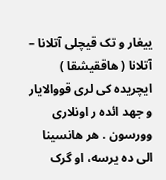ییغار و تک قیچلی آتلانا – آتلانا ( هاققیشقا ) ایچریده کی لری قووالایار و جهد ائده ر اونلاری وورسون . هر هانسینا الی ده یرسه، او گرک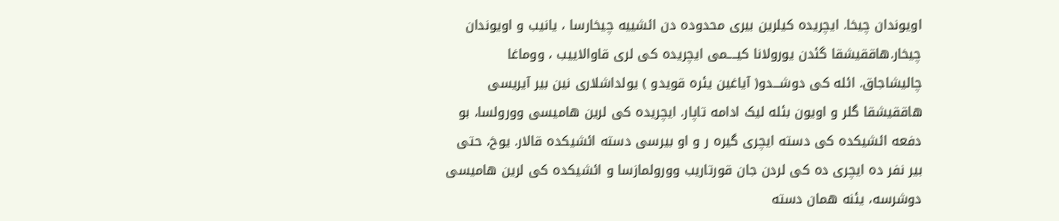اویوندان چیخا. ایچریده کیلرین بیری محدوده دن ائشییه چیخارسا ، یانیب و اویوندان چیخار.هاققیشقا گئدن یورولانا کیــــمی ایچریده کی لری قاوالاییب ، ووماغا چالیشاجاق. ائله کی دوشـــدو( آیاغین یئره قویدو ) یولداشلاری نین بیر آیریسی هاققیشقا گلر و اویون بئله لیک ادامه تاپار. ایچریده کی لرین هامیسی وورولسا، بو دفعه ائشیکده کی دسته ایچری گیره ر و او بیرسی دسته ائشیکده قالار. یوخ، حتی بیر نفر ده ایچری ده کی لردن جان قورتاریب وورولمازسا و ائشیکده کی لرین هامیسی دوشرسه، یئنه همان دسته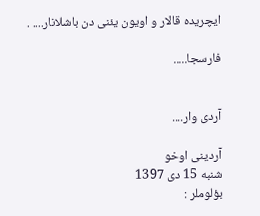ایچریده قالار و اویون یئنی دن باشلانار.... .

فارسجا.....


آردی وار....

آردینی اوخو
شنبه 15 دی 1397
بؤلوملر :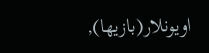اویونلار(بازیها),